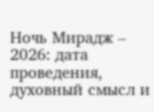Ночь Мирадж – 2026: дата проведения, духовный смысл и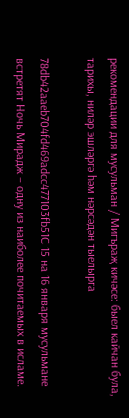рекомендации для мусульман / Мигъраҗ кичәсе: быел кайчан була, тарихы, ниләр эшләргә һәм нәрсәдән тыелырга

78db42aaeb704fd469adcc477103fb51С 15 на 16 января мусульмане встретят Ночь Мирадж – одну из наиболее почитаемых в исламе.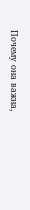Почему она важна,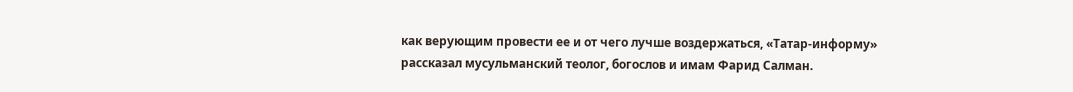как верующим провести ее и от чего лучше воздержаться, «Татар-информу» рассказал мусульманский теолог, богослов и имам Фарид Салман.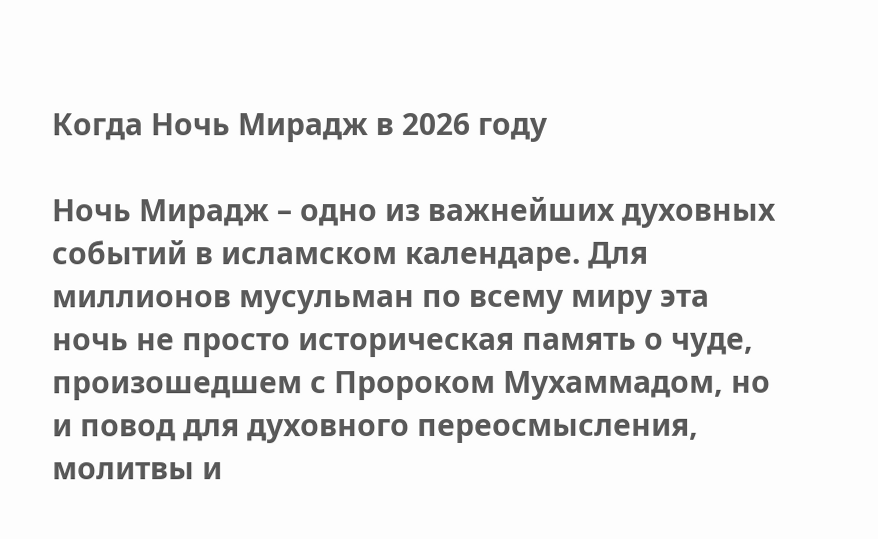Когда Ночь Мирадж в 2026 году

Ночь Мирадж – одно из важнейших духовных событий в исламском календаре. Для миллионов мусульман по всему миру эта ночь не просто историческая память о чуде, произошедшем с Пророком Мухаммадом, но и повод для духовного переосмысления, молитвы и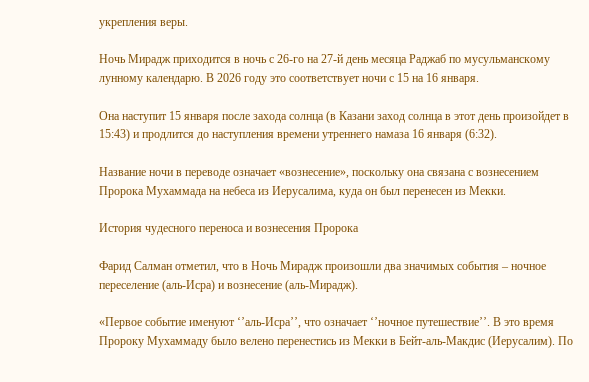укрепления веры.

Ночь Мирадж приходится в ночь с 26-го на 27-й день месяца Раджаб по мусульманскому лунному календарю. В 2026 году это соответствует ночи с 15 на 16 января.

Она наступит 15 января после захода солнца (в Казани заход солнца в этот день произойдет в 15:43) и продлится до наступления времени утреннего намаза 16 января (6:32).

Название ночи в переводе означает «вознесение», поскольку она связана с вознесением Пророка Мухаммада на небеса из Иерусалима, куда он был перенесен из Мекки.

История чудесного переноса и вознесения Пророка

Фарид Салман отметил, что в Ночь Мирадж произошли два значимых события – ночное переселение (аль-Исра) и вознесение (аль-Мирадж).

«Первое событие именуют ‘’аль-Исра’’, что означает ‘’ночное путешествие’’. В это время Пророку Мухаммаду было велено перенестись из Мекки в Бейт-аль-Макдис (Иерусалим). По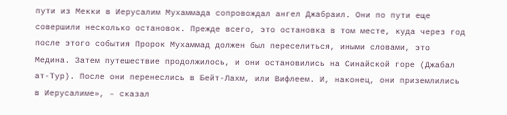пути из Мекки в Иерусалим Мухаммада сопровождал ангел Джабраил. Они по пути еще совершили несколько остановок. Прежде всего, это остановка в том месте, куда через год после этого события Пророк Мухаммад должен был переселиться, иными словами, это Медина. Затем путешествие продолжилось, и они остановились на Синайской горе (Джабал ат-Тур). После они перенеслись в Бейт-Лахм, или Вифлеем. И, наконец, они приземлились в Иерусалиме», – сказал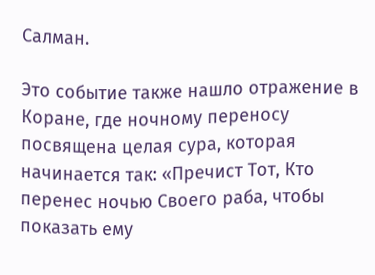Салман.

Это событие также нашло отражение в Коране, где ночному переносу посвящена целая сура, которая начинается так: «Пречист Тот, Кто перенес ночью Своего раба, чтобы показать ему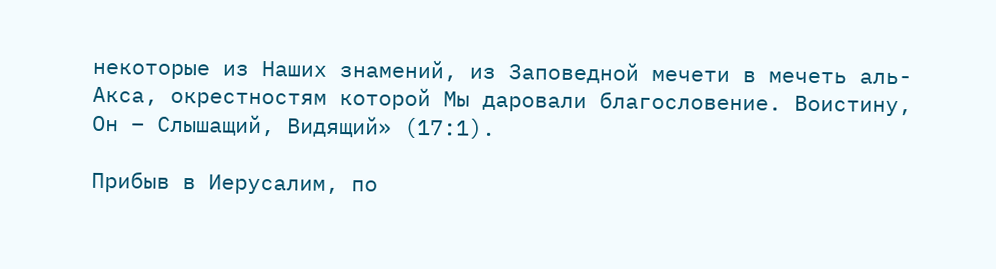некоторые из Наших знамений, из Заповедной мечети в мечеть аль-Акса, окрестностям которой Мы даровали благословение. Воистину, Он – Слышащий, Видящий» (17:1).

Прибыв в Иерусалим, по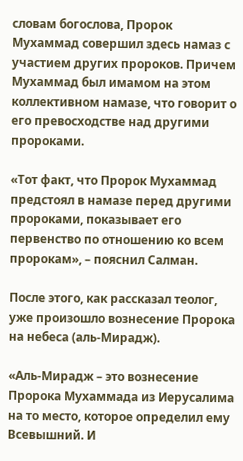словам богослова, Пророк Мухаммад совершил здесь намаз с участием других пророков. Причем Мухаммад был имамом на этом коллективном намазе, что говорит о его превосходстве над другими пророками.

«Тот факт, что Пророк Мухаммад предстоял в намазе перед другими пророками, показывает его первенство по отношению ко всем пророкам», – пояснил Салман.

После этого, как рассказал теолог, уже произошло вознесение Пророка на небеса (аль-Мирадж).

«Аль-Мирадж – это вознесение Пророка Мухаммада из Иерусалима на то место, которое определил ему Всевышний. И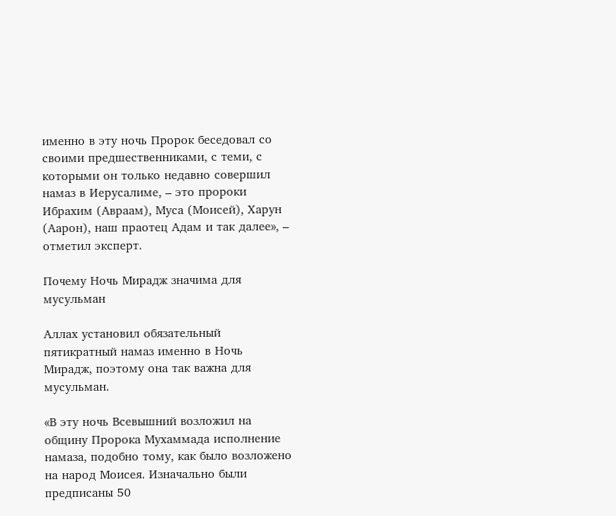именно в эту ночь Пророк беседовал со своими предшественниками, с теми, с которыми он только недавно совершил намаз в Иерусалиме, – это пророки Ибрахим (Авраам), Муса (Моисей), Харун (Аарон), наш праотец Адам и так далее», – отметил эксперт.

Почему Ночь Мирадж значима для мусульман

Аллах установил обязательный пятикратный намаз именно в Ночь Мирадж, поэтому она так важна для мусульман.

«В эту ночь Всевышний возложил на общину Пророка Мухаммада исполнение намаза, подобно тому, как было возложено на народ Моисея. Изначально были предписаны 50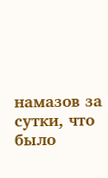намазов за сутки, что было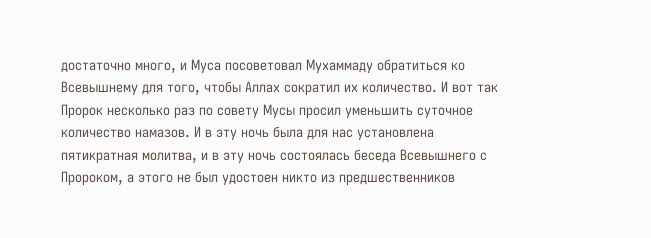достаточно много, и Муса посоветовал Мухаммаду обратиться ко Всевышнему для того, чтобы Аллах сократил их количество. И вот так Пророк несколько раз по совету Мусы просил уменьшить суточное количество намазов. И в эту ночь была для нас установлена пятикратная молитва, и в эту ночь состоялась беседа Всевышнего с Пророком, а этого не был удостоен никто из предшественников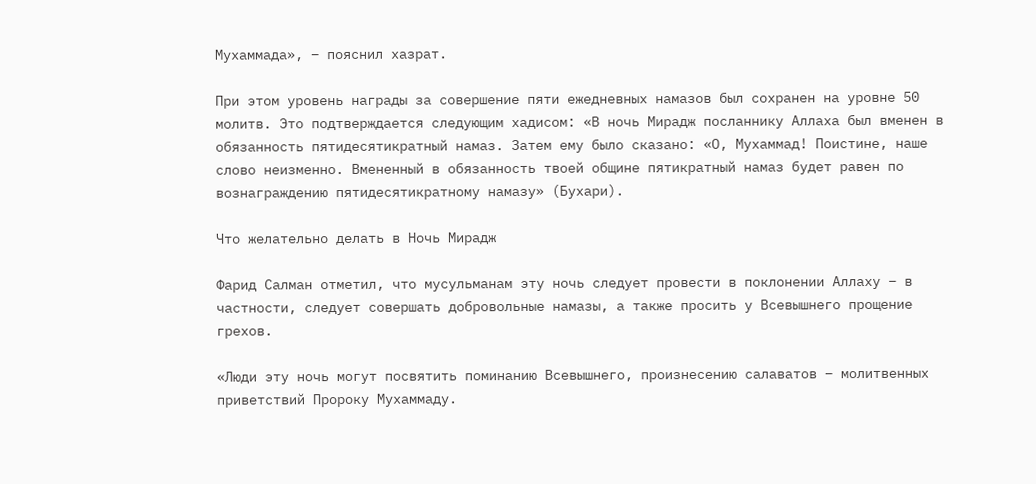Мухаммада», – пояснил хазрат.

При этом уровень награды за совершение пяти ежедневных намазов был сохранен на уровне 50 молитв. Это подтверждается следующим хадисом: «В ночь Мирадж посланнику Аллаха был вменен в обязанность пятидесятикратный намаз. Затем ему было сказано: «О, Мухаммад! Поистине, наше слово неизменно. Вмененный в обязанность твоей общине пятикратный намаз будет равен по вознаграждению пятидесятикратному намазу» (Бухари).

Что желательно делать в Ночь Мирадж

Фарид Салман отметил, что мусульманам эту ночь следует провести в поклонении Аллаху – в частности, следует совершать добровольные намазы, а также просить у Всевышнего прощение грехов.

«Люди эту ночь могут посвятить поминанию Всевышнего, произнесению салаватов – молитвенных приветствий Пророку Мухаммаду.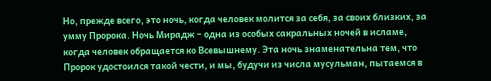Но, прежде всего, это ночь, когда человек молится за себя, за своих близких, за умму Пророка. Ночь Мирадж – одна из особых сакральных ночей в исламе, когда человек обращается ко Всевышнему. Эта ночь знаменательна тем, что Пророк удостоился такой чести, и мы, будучи из числа мусульман, пытаемся в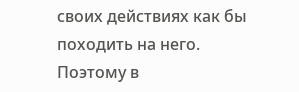своих действиях как бы походить на него. Поэтому в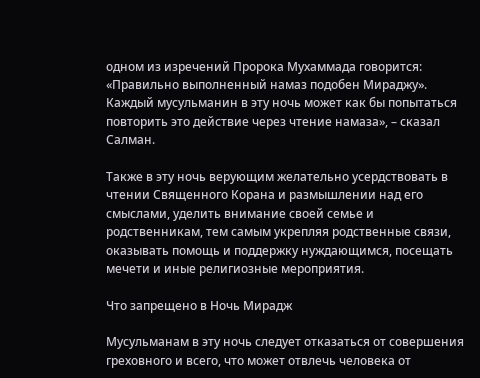одном из изречений Пророка Мухаммада говорится: «Правильно выполненный намаз подобен Мираджу». Каждый мусульманин в эту ночь может как бы попытаться повторить это действие через чтение намаза», – сказал Салман.

Также в эту ночь верующим желательно усердствовать в чтении Священного Корана и размышлении над его смыслами, уделить внимание своей семье и родственникам, тем самым укрепляя родственные связи, оказывать помощь и поддержку нуждающимся, посещать мечети и иные религиозные мероприятия.

Что запрещено в Ночь Мирадж

Мусульманам в эту ночь следует отказаться от совершения греховного и всего, что может отвлечь человека от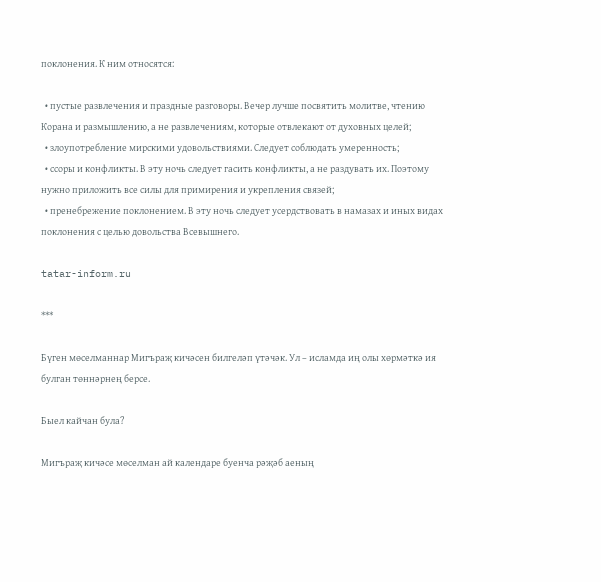поклонения. К ним относятся:

  • пустые развлечения и праздные разговоры. Вечер лучше посвятить молитве, чтению Корана и размышлению, а не развлечениям, которые отвлекают от духовных целей;
  • злоупотребление мирскими удовольствиями. Следует соблюдать умеренность;
  • ссоры и конфликты. В эту ночь следует гасить конфликты, а не раздувать их. Поэтому нужно приложить все силы для примирения и укрепления связей;
  • пренебрежение поклонением. В эту ночь следует усердствовать в намазах и иных видах поклонения с целью довольства Всевышнего.

tatar-inform.ru

***

Бүген мөселманнар Мигъраҗ кичәсен билгеләп үтәчәк. Ул – исламда иң олы хөрмәткә ия булган төннәрнең берсе.

Быел кайчан була?

Мигъраҗ кичәсе мөселман ай календаре буенча рәҗәб аеның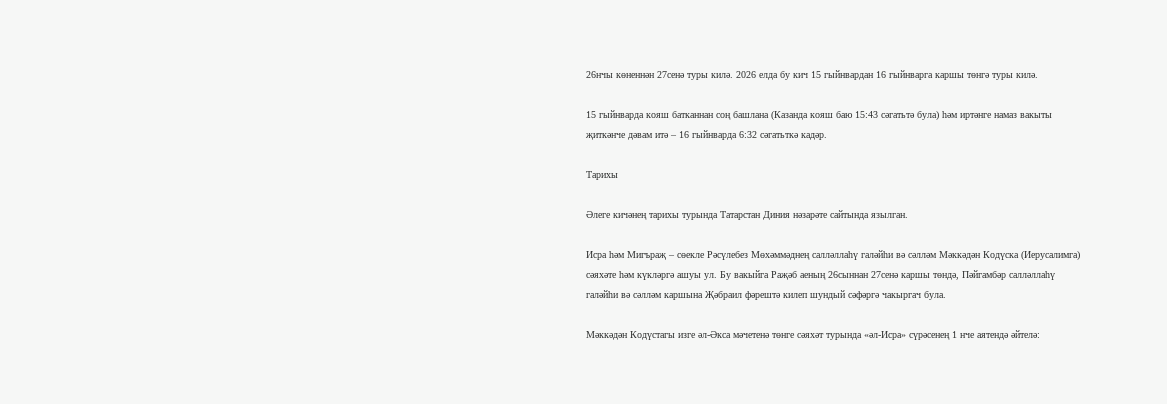26нчы көненнән 27сенә туры килә. 2026 елда бу кич 15 гыйнвардан 16 гыйнварга каршы төнгә туры килә.

15 гыйнварда кояш батканнан соң башлана (Казанда кояш баю 15:43 сәгатьтә була) һәм иртәнге намаз вакыты җиткәнче дәвам итә – 16 гыйнварда 6:32 сәгатьткә кадәр.

Тарихы

Әлеге кичәнең тарихы турында Татарстан Диния нәзарәте сайтында язылган.

Исра һәм Мигъраҗ – сөекле Рәсүлебез Мөхәммәднең салләллаһү галәйһи вә сәлләм Мәккәдән Кодүска (Иерусалимга) сәяхәте һәм күкләргә ашуы ул. Бу вакыйга Раҗәб аеның 26сыннан 27сенә каршы төндә, Пәйгамбәр салләллаһү галәйһи вә сәлләм каршына Җәбраил фәрештә килеп шундый сәфәргә чакыргач була.

Мәккәдән Кодүстагы изге әл-Әкса мәчетенә төнге сәяхәт турында «әл-Исра» сүрәсенең 1 нче аятендә әйтелә: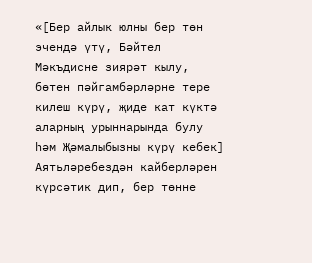«[Бер айлык юлны бер төн эчендә үтү, Бәйтел Мәкъдисне зиярәт кылу, бөтен пәйгамбәрләрне тере килеш күрү, җиде кат күктә аларның урыннарында булу һәм Җәмалыбызны күрү кебек] Аятьләребездән кайберләрен күрсәтик дип, бер төнне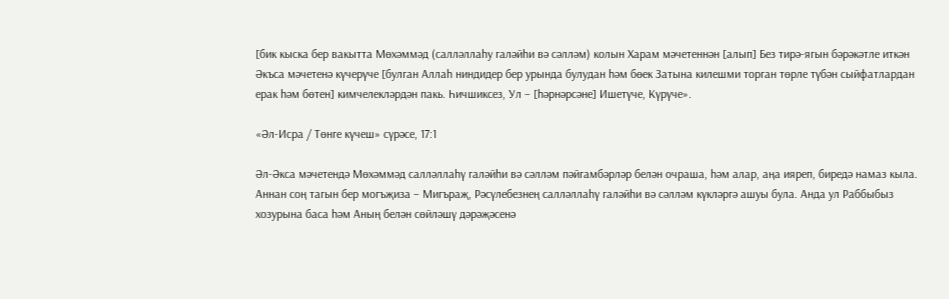[бик кыска бер вакытта Мөхәммәд (салләллаһу галәйһи вә сәлләм) колын Харам мәчетеннән [алып] Без тирә-ягын бәрәкәтле иткән Әкъса мәчетенә күчерүче [булган Аллаһ ниндидер бер урында булудан һәм бөек Затына килешми торган төрле түбән сыйфатлардан ерак һәм бөтен] кимчелекләрдән пакь. Һичшиксез, Ул – [һәрнәрсәне] Ишетүче, Күрүче».

«Әл-Исра / Төнге күчеш» сүрәсе, 17:1

Әл-Әкса мәчетендә Мөхәммәд салләллаһү галәйһи вә сәлләм пәйгамбәрләр белән очраша, һәм алар, аңа ияреп, биредә намаз кыла. Аннан соң тагын бер могъҗиза – Мигъраҗ, Рәсүлебезнең салләллаһү галәйһи вә сәлләм күкләргә ашуы була. Анда ул Раббыбыз хозурына баса һәм Аның белән сөйләшү дәрәҗәсенә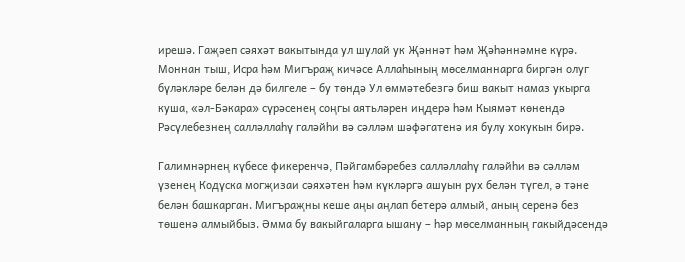ирешә. Гаҗәеп сәяхәт вакытында ул шулай ук Җәннәт һәм Җәһәннәмне күрә. Моннан тыш, Исра һәм Мигъраҗ кичәсе Аллаһының мөселманнарга биргән олуг бүләкләре белән дә билгеле – бу төндә Ул өммәтебезгә биш вакыт намаз укырга куша, «әл-Бәкара» сүрәсенең соңгы аятьләрен иңдерә һәм Кыямәт көнендә Рәсүлебезнең салләллаһү галәйһи вә сәлләм шәфәгатенә ия булу хокукын бирә.

Галимнәрнең күбесе фикеренчә, Пәйгамбәребез салләллаһү галәйһи вә сәлләм үзенең Кодүска могҗизаи сәяхәтен һәм күкләргә ашуын рух белән түгел, ә тәне белән башкарган. Мигъраҗны кеше аңы аңлап бетерә алмый, аның серенә без төшенә алмыйбыз. Әмма бу вакыйгаларга ышану – һәр мөселманның гакыйдәсендә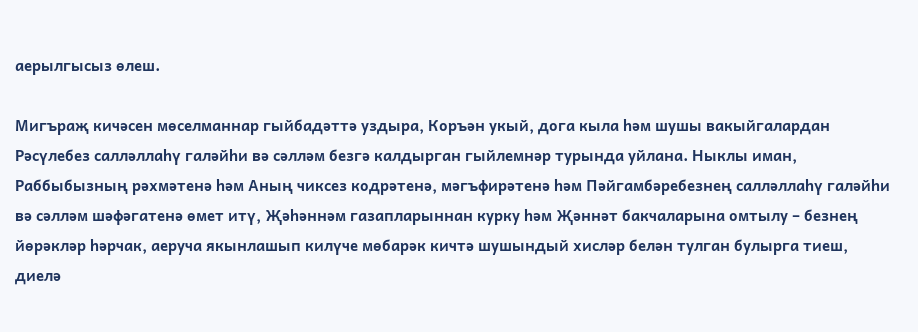аерылгысыз өлеш.

Мигъраҗ кичәсен мөселманнар гыйбадәттә уздыра, Коръән укый, дога кыла һәм шушы вакыйгалардан Рәсүлебез салләллаһү галәйһи вә сәлләм безгә калдырган гыйлемнәр турында уйлана. Ныклы иман, Раббыбызның рәхмәтенә һәм Аның чиксез кодрәтенә, мәгъфирәтенә һәм Пәйгамбәребезнең салләллаһү галәйһи вә сәлләм шәфәгатенә өмет итү, Җәһәннәм газапларыннан курку һәм Җәннәт бакчаларына омтылу – безнең йөрәкләр һәрчак, аеруча якынлашып килүче мөбарәк кичтә шушындый хисләр белән тулган булырга тиеш, диелә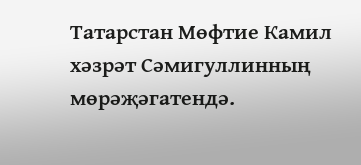Татарстан Мөфтие Камил хәзрәт Сәмигуллинның мөрәҗәгатендә.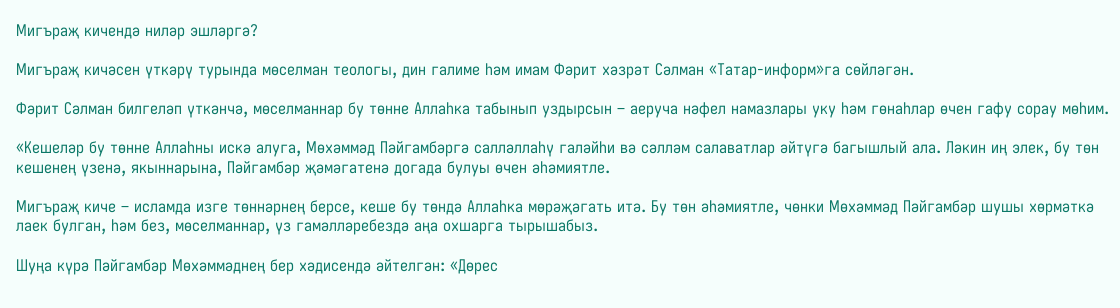Мигъраҗ кичендә ниләр эшләргә?

Мигъраҗ кичәсен үткәрү турында мөселман теологы, дин галиме һәм имам Фәрит хәзрәт Сәлман «Татар-информ»га сөйләгән.

Фәрит Сәлман билгеләп үткәнчә, мөселманнар бу төнне Аллаһка табынып уздырсын – аеруча нәфел намазлары уку һәм гөнаһлар өчен гафу сорау мөһим.

«Кешеләр бу төнне Аллаһны искә алуга, Мөхәммәд Пәйгамбәргә салләллаһү галәйһи вә сәлләм салаватлар әйтүгә багышлый ала. Ләкин иң элек, бу төн кешенең үзенә, якыннарына, Пәйгамбәр җәмәгатенә догада булуы өчен әһәмиятле.

Мигъраҗ киче – исламда изге төннәрнең берсе, кеше бу төндә Аллаһка мөрәҗәгать итә. Бу төн әһәмиятле, чөнки Мөхәммәд Пәйгамбәр шушы хөрмәткә лаек булган, һәм без, мөселманнар, үз гамәлләребездә аңа охшарга тырышабыз.

Шуңа күрә Пәйгамбәр Мөхәммәднең бер хәдисендә әйтелгән: «Дөрес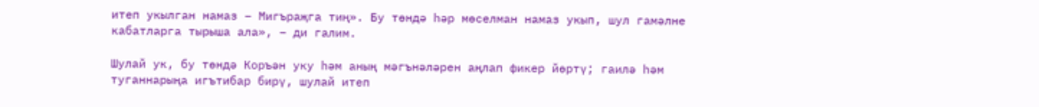итеп укылган намаз – Мигъраҗга тиң». Бу төндә һәр мөселман намаз укып, шул гамәлне кабатларга тырыша ала», – ди галим.

Шулай ук, бу төндә Коръән уку һәм аның мәгънәләрен аңлап фикер йөртү; гаилә һәм туганнарыңа игътибар бирү, шулай итеп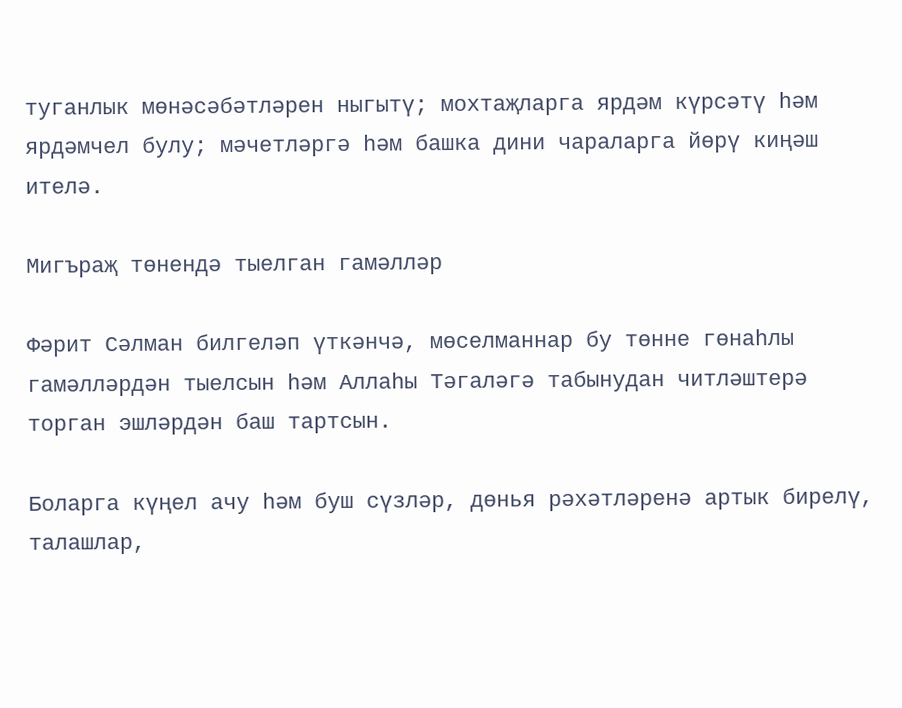туганлык мөнәсәбәтләрен ныгытү; мохтаҗларга ярдәм күрсәтү һәм ярдәмчел булу; мәчетләргә һәм башка дини чараларга йөрү киңәш ителә.

Мигъраҗ төнендә тыелган гамәлләр

Фәрит Сәлман билгеләп үткәнчә, мөселманнар бу төнне гөнаһлы гамәлләрдән тыелсын һәм Аллаһы Тәгаләгә табынудан читләштерә торган эшләрдән баш тартсын.

Боларга күңел ачу һәм буш сүзләр, дөнья рәхәтләренә артык бирелү, талашлар,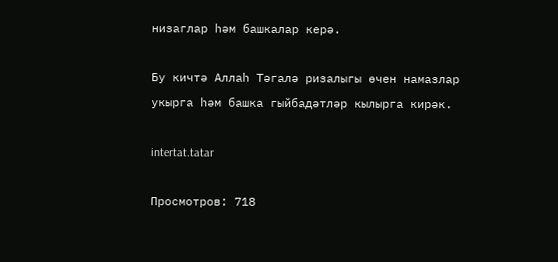низаглар һәм башкалар керә.

Бу кичтә Аллаһ Тәгалә ризалыгы өчен намазлар укырга һәм башка гыйбадәтләр кылырга кирәк.

intertat.tatar

Просмотров: 718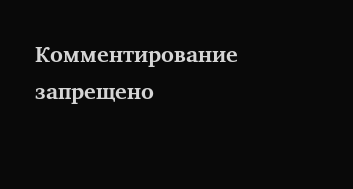Комментирование запрещено